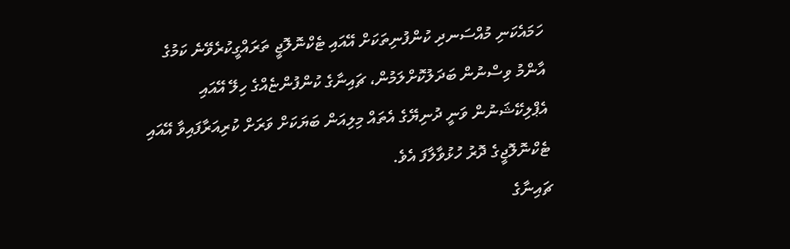ހަމައެކަނި މުއްސަނދި ކުންފުނިތަކަށް އޭއައި ޓެކްނޮލޮޖީ ތަރައްގީކުރެވޭނެ ކަމުގެ އާންމު ވިސްނުން ބަދަލުކޮށްލަމުން، ޗައިނާގެ ކުންފުންޏެއްގެ ހިލޭ އޭއައި އެޕްލިކޭޝަނުން ވަނީ ދުނިޔޭގެ އެތައް މިލިއަން ބަޔަކަށް ވަރަށް ކުރިއަރާފައިވާ އޭއައި ޓެކްނޮލޮޖީގެ ދޮރު ހުޅުވާލާފަ އެވެ.
ޗައިނާގެ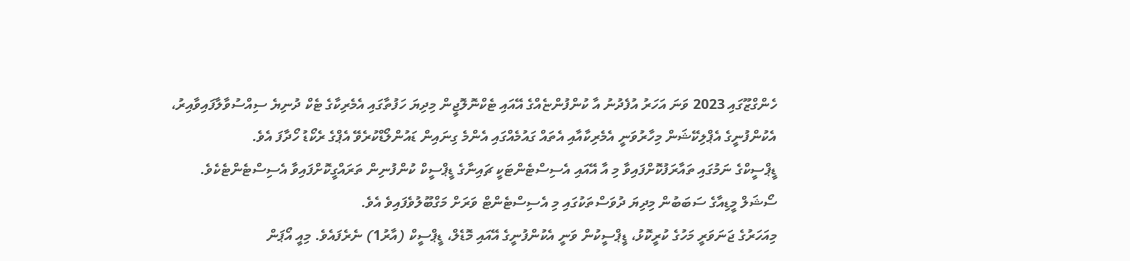ހެންގްޒޫގައި 2023 ވަނަ އަހަރު އުފެދުނު އާ ކުންފުންޏެއްގެ އޭއައި ޓެކްނޮލޮޖީން މިދިޔަ ހަފުތާގައި އެމެރިކާގެ ޓެކް ދުނިޔެ ސިއްސުވާލާފައިވާއިރު، އެކުންފުނީގެ އެޕްލިކޭޝަން މިހާރުވަނީ އެމެރިކާއާއި އެތައް ގައުމެއްގައި އެންމެ ގިނައިން ޑައުންލޯޑްކުރެވޭ އެޕްގެ ރެކޯޑު ހޯދާފަ އެވެ.
ޑީޕްސީކްގެ ނަމުގައި ތައާރަފުކޮށްފައިވާ މި އާ އޭއައި އެސިސްޓެންޓަކީ ޗައިނާގެ ޑީޕްސީކް ކުންފުނިން ތަރައްގީކޮށްފައިވާ އެސިސްޓެންޓެކެވެ. ސޯޝަލް މީޑިއާގެ ސަބަބުން މިދިޔަ ދުވަސްތަކުގައި މި އެސިސްޓެންޓް ވަރަށް މަގްބޫލުވެފައިވެ އެވެ.
މިއަހަރުގެ ޖަނަވަރީ މަހުގެ ކުރީކޮޅު، ޑީޕްސީކުން ވަނީ އެކުންފުނީގެ އޭއައި މޮޑެލް، ޑީޕްސީކް (އާރު1) ނެރެފައެވެ. މިއީ އޯޕަން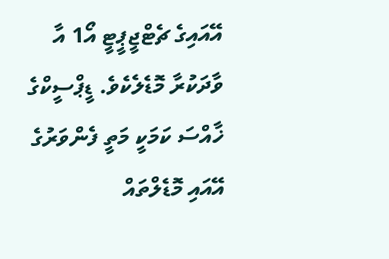އޭއައިގެ ޗެޓްޖީޕީޓީ އޯ1 އާ ވާދަކުރާ މޮޑެލެކެވެ. ޑީޕްސީކްގެ ޚާއްސަ ކަމަކީ މަތީ ފެންވަރުގެ އޭއައި މޮޑެލްތައް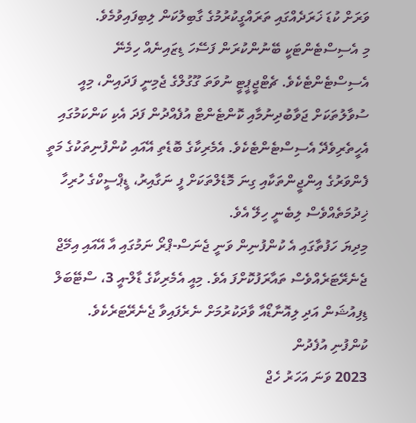ވަރަށް ކުޑަ ޚަރަދެއްގައި ތަރައްގީކުރުމުގެ ގާބިލުކަން ލިބިފައިވުމެވެ.
މި އެސިސްޓެންޓަކީ ބޭނުންކުރަން ފަސޭހަ ޑިޒައިނެއް ހިމެނޭ އެސިސްޓެންޓެކެވެ. ޗެޓްޖީޕީޓީ ނުވަތަ ގޫގުލްގެ ޖެމިނީ ފަދައިން، މިއީ ސުވާލުތަކަށް ޖަވާބުދިނުމާއި ކޮންޓެންޓް އުފެއްދުން ފަދަ އެކި ކަންކަމުގައި އެހީތެރިވެދޭ އެސިސްޓެންޓެކެވެ. އެމެރިކާގެ ބޮޑެތި އޭއައި ކުންފުނިތަކުގެ މަތީ ފެންވަރުގެ އިންޖީންތަކާއި ގިނަ މޮޑެލްތަކަށް ފީ ނަގާއިރު، ޑީޕްސީކްގެ ހުރިހާ ޚިދުމަތެއްވެސް ލިބެނީ ހިލޭ އެވެ.
މިދިޔަ ހަފުތާގައި އެ ކުންފުނިން ވަނީ ޖެނަސް-ޕްރޯ ނަމުގައި އާ އޭއައި އިމޭޖް ޖެނެރޭޓަރެއްވެސް ތައާރަފުކޮށްފަ އެވެ. މިއީ އެމެރިކާގެ ޑާލް-އީ 3، ސްޓޭބަލް ޑިފިއުޝަން އަދި ލިއޮނާޑޯއާ ވާދަކުރުމަށް ނެރެފައިވާ ޖެނެރޭޓަރެކެވެ.
ކުންފުނި އުފެދުން
2023 ވަނަ އަހަރު ހެޖް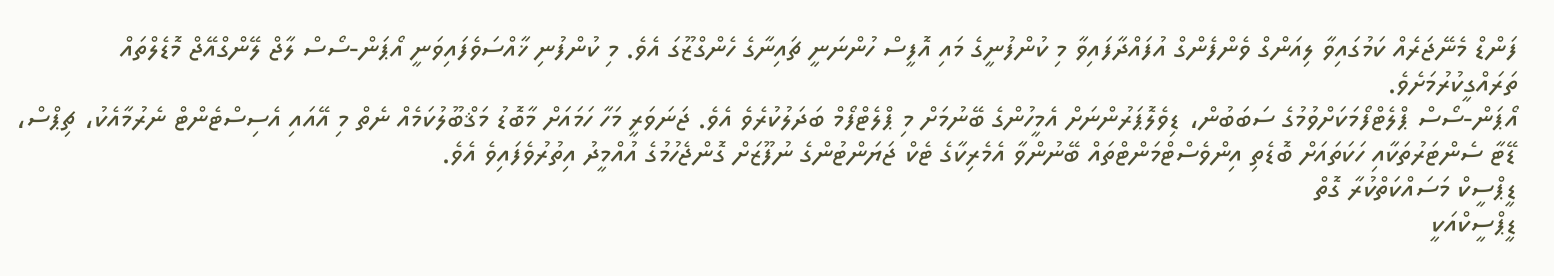ފަންޑް މެނޭޖަރެއް ކަމުގައިވާ ލިއަންގް ވެންފެންގް އުފައްދާފައިވާ މި ކުންފުނީގެ މައި އޮފީސް ހުންނަނީ ޗައިނާގެ ހެންގްޒޫގަ އެވެ. މި ކުންފުނި ޚާއްސަވެފައިވަނީ އޯޕަން-ސޯސް ލާޖް ލޭންގްއޭޖް މޮޑެލްތައް ތަރައްގީކުރުމަށެވެ.
އޯޕަން-ސޯސް ޕްލެޓްފޯމަކަށްވުމުގެ ސަބަބުން، ޑިވެލޮޕަރުންނަށް އެމީހުންގެ ބޭނުމަށް މި ޕްލެޓްފޯމް ބަދަލުކުރެވެ އެވެ. ޖަނަވަރީ މަހާ ހަމައަށް މާބޮޑު މަޤްބޫލުކަމެއް ނެތް މި އޭއައި އެސިސްޓެންޓް ނެރުމާއެކު، ޗިޕްސް، ޑޭޓާ ސެންޓަރުތަކާއި ހަކަތައަށް ބޮޑެތި އިންވެސްޓްމަންޓްތައް ބޭނުންވާ އެމެރިކާގެ ޓެކް ޖަޔަންޓުންގެ ނުފޫޒަށް ގޮންޖެހުމުގެ އުއްމީދު އިތުރުވެފައިވެ އެވެ.
ޑީޕްސީކް މަސައްކަތްކުރާ ގޮތް
ޑީޕްސީކްއަކީ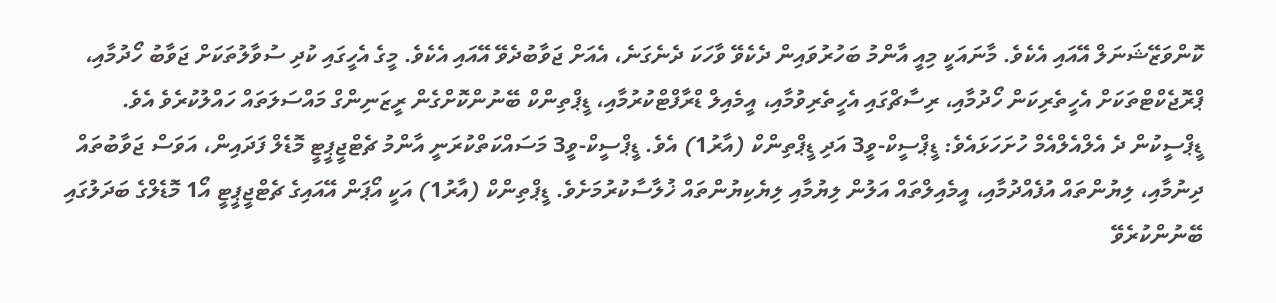ކޮންވަޒޭޝަނަލް އޭއައި އެކެވެ. މާނައަކީ މިއީ އާންމު ބަހުރުވައިން ދެކެވޭ ވާހަކަ ދެނެގަނެ، އެއަށް ޖަވާބުދެވޭ އޭއައި އެކެވެ. މީގެ އެހީގައި ކުދި ސުވާލުތަކަށް ޖަވާބު ހޯދުމާއި، ޕްރޮޖެކްޓްތަކަށް އެހީތެރިކަން ހޯދުމާއި، ރިސާޗްގައި އެހީތެރިވުމާއި، އީމެއިލް ޑްރާފްޓްކުރުމާއި، ޑީޕްތިންކް ބޭނުންކޮށްގެން ރީޒަނިންގް މައްސަލަތައް ހައްލުކުރެވެ އެވެ.
ޑީޕްސީކުން ދެ އެލްއެލްއެމް ހުށަހަޅައެވެ: ޑީޕްސީކް-ވީ3 އަދި ޑީޕްތިންކް (އާރު1) އެވެ. ޑީޕްސީކް-ވީ3 މަސައްކަތްކުރަނީ އާންމު ޗެޓްޖީޕީޓީ މޮޑެލް ފަދައިން، އަވަސް ޖަވާބުތައް ދިނުމާއި، ލިޔުންތައް އުފެއްދުމާއި، އީމެއިލްތައް އަލުން ލިޔުމާއި ލިޔެކިޔުންތައް ޚުލާސާކުރުމަށެވެ. ޑީޕްތިންކް (އާރު1) އަކީ އޯޕަން އޭއައިގެ ޗެޓްޖީޕީޓީ އޯ1 މޮޑެލްގެ ބަދަލުގައި ބޭނުންކުރެވޭ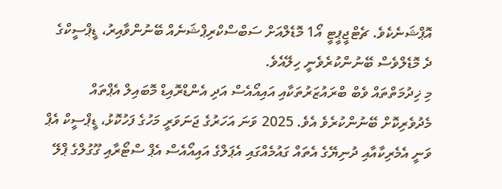އޮޕްޝަނެކެވެ. ޗެޓްޖީޕީޓީ އޯ1 މޮޑެލްއަށް ސަބްސްކްރިޕްޝަނެއް ބޭނުންވާއިރު، ޑީޕްސީކްގެ ދެ މޮޑެލްވެސް ބޭނުންކުރެވެނީ ހިލޭއެވެ.
މި ޚިދުމަތްތައް ވެބް ބްރައުޒަރުތަކާއި އައިއޯއެސް އަދި އެންޑްރޮއިޑް މޮބައިލް އެޕްތައް މެދުވެރިކޮށް ބޭނުންކުރެވެ އެވެ. 2025 ވަނަ އަހަރުގެ ޖަނަވަރީ މަހުގެ ފަހުކޮޅު، ޑީޕްސީކް އެޕް ވަނީ އެމެރިކާއާއި ދުނިޔޭގެ އެތައް ގައުމެއްގައި އެޕަލްގެ އައިއޯއެސް އެޕް ސްޓޯރާއި ގޫގުލްގެ ޕްލޭ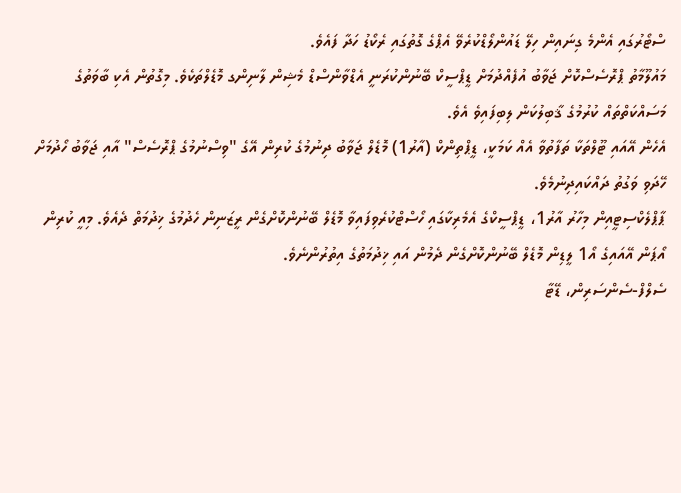ސްޓޯރުގައި އެންމެ ގިނައިން ހިލޭ ޑައުންލޯޑްކުރެވޭ އެޕްގެ ގޮތުގައި ރެކޯޑު ހަދާ ފައެވެ.
މައުލޫމާތު ޕްރޮސެސްކޮށް ޖަވާބު އުފެއްދުމަށް ޑީޕްސީކް ބޭނުންކުރަނީ އެޑްވާންސްޑް މެޝިން ލާނިންގ މޮޑެލްތަކެވެ. މިގޮތުން އެކި ބާވަތުގެ މަސައްކަތްތައް ކުރުމުގެ ޤާބިލުކަން ލިބިފައިވެ އެވެ.
އެހެން އޭއައި ޓޫލްތަކާ ތަފާތުވާ އެއް ކަމަކީ، ޑީޕްތިންކް (އާރު1) މޮޑެލް ޖަވާބު ދިނުމުގެ ކުރިން އޭގެ "ވިސްނުމުގެ ޕްރޮސެސް" އާއި ޖަވާބު ހޯދުމަށް ހޭދަވި ވަގުތު ދައްކައިދިނުމެވެ.
ޕާޕްލެކްސިޓީއިން މިހާރު އާރު1، ޑީޕްސީކްގެ އެމެރިކާގައި ހޯސްޓްކުރެވިފައިވާ މޮޑެލް ބޭނުންކޮށްގެން ރީޒަނިން ހެދުމުގެ ޚިދުމަތް ދެއެވެ. މިއީ ކުރިން އޯޕަން އޭއައިގެ އޯ1 ލީޑިން މޮޑެލް ބޭނުންކޮށްގެން ދެމުން އައި ޚިދުމަތުގެ އިތުރުންނެވެ.
ސެލްފް-ސެންސަރިން، ޑޭޓާ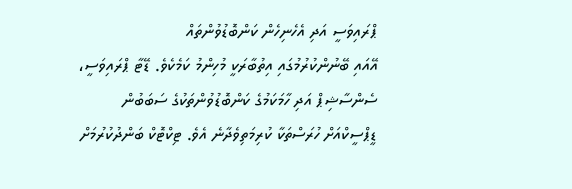ޕްރައިވަސީ އަދި އެހެނިހެން ކަންބޮޑުވުންތައް
އޭއައި ބޭނުންކުރުމުގައި އިތުބާރަކީ މުހިންމު ކަމެކެވެ. ޑޭޓާ ޕްރައިވަސީ، ސެންސާޝިޕް އަދި ހާމަކަމުގެ ކަންބޮޑުވުންތަކުގެ ސަބަބުން ޑީޕްސީކްއަށް ހުރަސްތަކާ ކުރިމަތިވެދާނެ އެވެ. ޓިކްޓޮކް ބަންދުކުރުމަށް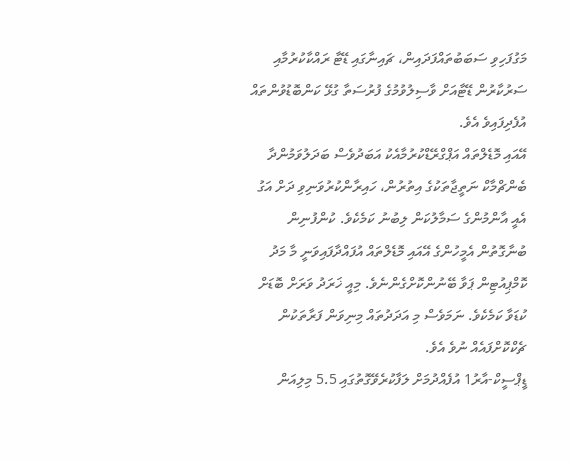މަގުފަހިވި ސަބަބުތައްފަދައިން، ޗައިނާގައި ޑޭޓާ ރައްކާކުރުމާއި ސަރުކާރުން ޑޭޓާއަށް ވާސިލުވުމުގެ ފުރުސަތާ ގުޅޭ ކަންބޮޑުވުންތައް އުފެދިފައިވެ އެވެ.
އޭއައި މޮޑެލްތައް އަޕްގްރޭޑްކުރުމާއެކު އަބަދުވެސް ބަދަލުވަމުންދާ ބެންޗްމާކް ނަތީޖާތަކުގެ އިތުރުން، ހައިރާންކުރުވަނިވި ދަށް އަގު އެއީ އާންމުންގެ ސަމާލުކަން ލިބުނު ކަމެކެވެ. ކުންފުނިން ބުނާގޮތުން އެމީހުންގެ އޭއައި މޮޑެލްތައް އުފައްދާފައިވަނީ މާ މަދު ކޮމްޕިއުޓިން ޕަވާ ބޭނުންކޮށްގެންނެވެ. މިއީ ޚަރަދު ވަރަށް ބޮޑަށް ކުޑަވާ ކަމެކެވެ. ނަމަވެސް މި އަދަދުތައް މިނިވަން ފަރާތަކުން ޗެކްކޮށްފައެއް ނުވެ އެވެ.
ޑީޕްސީކް-އާރު1 އުފެއްދުމަށް ލަފާކުރެވޭގޮތުގައި 5.5 މިލިއަން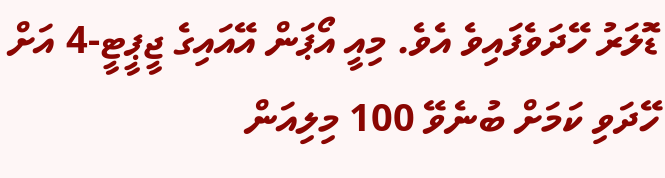ޑޮލަރު ހޭދަވެފައިވެ އެވެ. މިއީ އޯޕަން އޭއައިގެ ޖީޕީޓީ-4 އަށް ހޭދަވި ކަމަށް ބުނެވޭ 100 މިލިއަން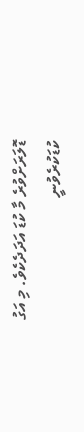ޑޮލަރަށްވުރެ މާ ކުޑަ އަދަދެކެވެ. މި އަގު ކުޑަކުރެވުނީ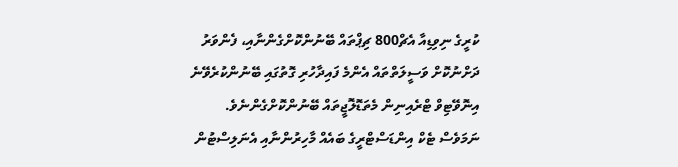ކުރީގެ ނިވިޑިއާ އެޗް800 ޗިޕްތައް ބޭނުންކޮށްގެންނާއި، ފެންވަރު ދަށްނުކޮށް ވަސީލަތްތައް އެންމެ ފައިދާހުރި ގޮތުގައި ބޭނުންކުރެވޭނެ އިނޮވޭޓިވް ޓްރެއިނިން މެތަޑޮލޮޖީތައް ބޭނުންކޮށްގެންނެވެ.
ނަމަވެސް ޓެކް އިންޑަސްޓްރީގެ ބައެއް މާހިރުންނާއި އެނަލިސްޓުން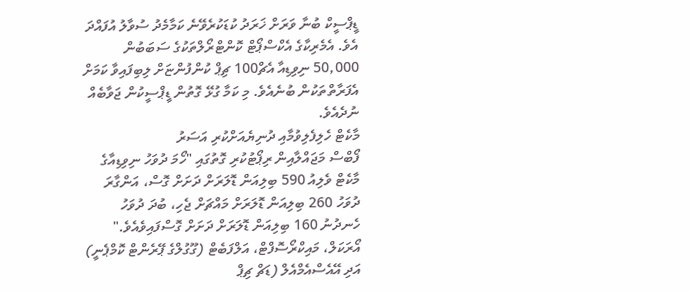ޑީޕްސީކް ބުނާ ވަރަށް ޚަރަދު ކުޑަކުރެވޭނެ ކަމާމެދު ސުވާލު އުފައްދަ އެވެ. އެމެރިކާގެ އެކްސްޕޯޓް ކޮންޓްރޯލްތަކުގެ ސަބަބުން 50,000 ނިވިޑިއާ އެޗް100 ޗިޕް ކުންފުންޏަށް ލިބިފައިވާ ކަމަށް އެފަރާތްތަކުން ބުނެއެވެ. މި ކަމާ ގުޅޭ ގޮތުން ޑީޕްސީކުން ޖަވާބެއް ނުދެއެވެ.
މާކެޓް ހެލިފެލިވުމާއި ދުނިޔެއަށްކުރި އަސަރު
ފޯބްސް މަޖައްލާއިން ރިޕޯޓުކުރި ގޮތުގައި "ހޯމަ ދުވަހު ނިވިޑިއާގެ މާކެޓް ވެލިއު 590 ބިލިއަން ޑޮލަރަށް ދަށަށް ގޮސް، އަންގާރަ ދުވަހު 260 ބިލިއަން ޑޮލަރަށް މައްޗަށް ޖެހި، ބުދަ ދުވަހު ހެނދުނު 160 ބިލިއަން ޑޮލަރަށް ދަށަށް ގޮސްފައިވެއެވެ." އޯރަކަލް، މައިކްރޯސޮފްޓް، އަލްފަބެޓް (ގޫގުލްގެ ޕޭރެންޓް ކޮމްޕެނީ) އަދި އޭއެސްއެމްއެލް (ޑަޗް ޗިޕް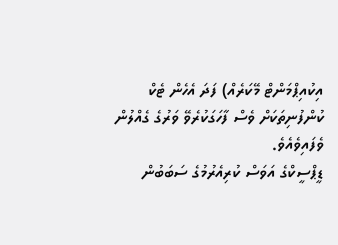އިކުއިޕްމަންޓް މޭކަރެއް) ފަދަ އެހެން ޓެކް ކުންފުނިތަކަށް ވެސް ފާހަގަކުރެވޭ ވަރުގެ ގެއްލުން ވެފައިވެއެވެ.
ޑީޕްސީކްގެ އަވަސް ކުރިއެރުމުގެ ސަބަބުން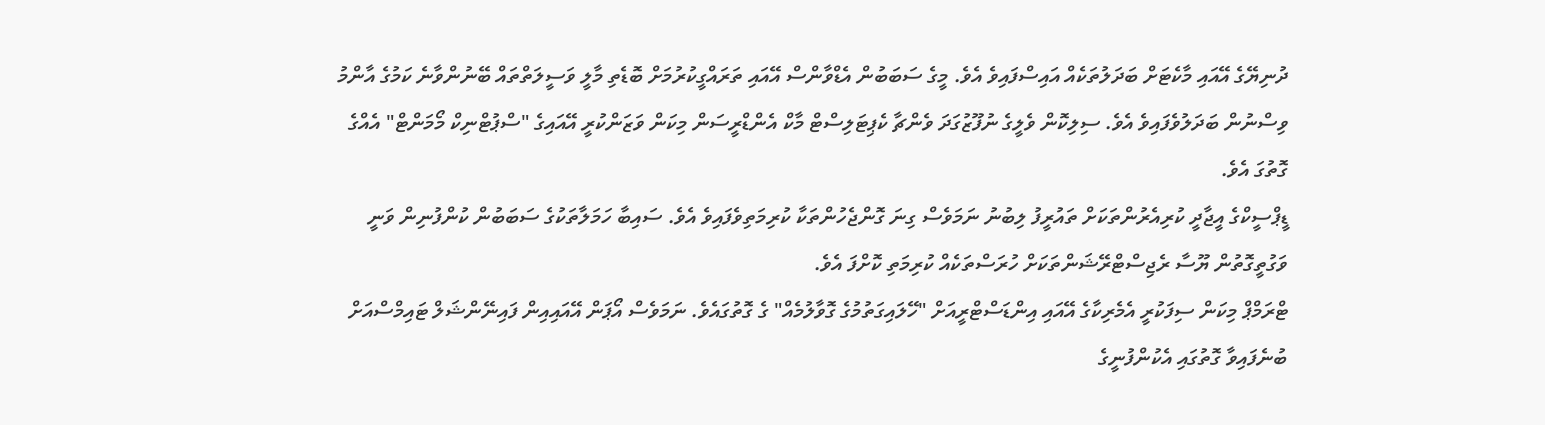ދުނިޔޭގެ އޭއައި މާކެޓަށް ބަދަލުތަކެއް އައިސްފައިވެ އެވެ. މީގެ ސަބަބުން އެޑްވާންސް އޭއައި ތަރައްގީކުރުމަށް ބޮޑެތި މާލީ ވަސީލަތްތައް ބޭނުންވާނެ ކަމުގެ އާންމު ވިސްނުން ބަދަލުވެފައިވެ އެވެ. ސިލިކޮން ވެލީގެ ނުފޫޒުގަދަ ވެންޗާ ކެޕިޓަލިސްޓް މާކް އެންޑްރީސަން މިކަން ވަޒަންކުރީ އޭއައިގެ "ސްޕުޓްނިކް މޯމަންޓް" އެއްގެ ގޮތުގަ އެވެ.
ޑީޕްސީކްގެ އީޖާދީ ކުރިއެރުންތަކަށް ތައުރީފު ލިބުނު ނަމަވެސް ގިނަ ގޮންޖެހުންތަކާ ކުރިމަތިވެފައިވެ އެވެ. ސައިބާ ހަމަލާތަކުގެ ސަބަބުން ކުންފުނިން ވަނީ ވަގުތީގޮތުން ޔޫސާ ރެޖިސްޓްރޭޝަންތަކަށް ހުރަސްތަކެއް ކުރިމަތި ކޮށްފަ އެވެ.
ޓްރަމްޕް މިކަން ސިފަކުރީ އެމެރިކާގެ އޭއައި އިންޑަސްޓްރީއަށް "ހޭލައިގަތުމުގެ ގޮވާލުމެއް" ގެ ގޮތުގައެވެ. ނަމަވެސް އޯޕަން އޭއައިއިން ފައިނޭންޝަލް ޓައިމްސްއަށް ބުނެފައިވާ ގޮތުގައި އެކުންފުނީގެ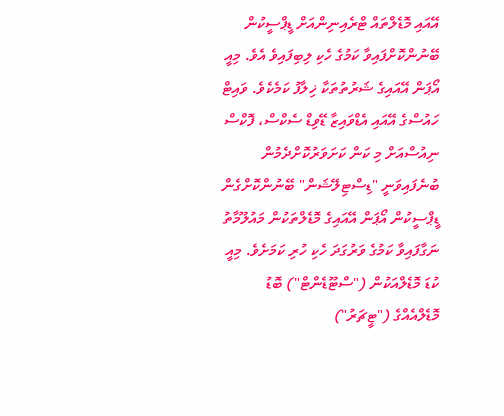އޭއައި މޮޑެލްތައް ޓްރެއިނިންއަށް ޑީޕްސީކުން ބޭނުންކޮށްފައިވާ ކަމުގެ ހެކި ލިބިފައިވެ އެވެ. މިއީ އޯޕަން އޭއައިގެ ޝަރުތުތަކާ ޚިލާފު ކަމެކެވެ. ވައިޓް ހައުސްގެ އޭއައި އެޑްވައިޒާ ޑޭވިޑް ސެކްސް، ފޮކްސް ނިއުސްއަށް މި ކަން ކަށަވަރުކޮށްދެމުން ބުނެފައިވަނީ "ޑިސްޓިލޭޝަން" ބޭނުންކޮށްގެން ޑީޕްސީކުން އޯޕަން އޭއައިގެ މޮޑެލްތަކުން މައުލޫމާތު ނަގާފައިވާ ކަމުގެ ވަރުގަދަ ހެކި ހުރި ކަމަށެވެ. މިއީ ކުޑަ މޮޑެލްއަކުން ("ސްޓޫޑެންޓް") ބޮޑު މޮޑެލްއެއްގެ ("ޓީޗަރު")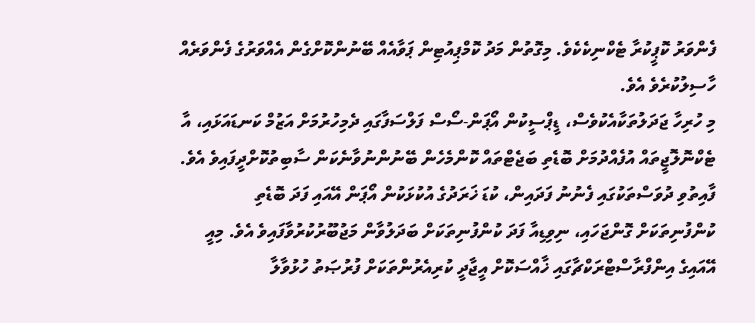ފެންވަރު ކޮޕީކުރާ ޓެކްނިކެކެވެ. މިގޮތުން މަދު ކޮމްޕިއުޓިން ޕަވާއެއް ބޭނުންކޮށްގެން އެއްވަރުގެ ފެންވަރެއް ހާސިލުކުރެވެ އެވެ.
މި ހުރިހާ ޖަދަލުތަކާއެކުވެސް، ޑީޕްސީކުން އޯޕަން-ސޯސް ފަލްސަފާގައި ދެމިހުރުމަށް އަޒުމް ކަނޑައަޅައި، އާ ޓެކްނޮލޮޖީތައް އުފެއްދުމަށް ބޮޑެތި ބަޖެޓްތައް ކޮންމެހެން ބޭނުންނުވާނެކަން ސާބިތުކޮށްދީފައިވެ އެވެ. ފާއިތުވި ދުވަސްތަކުގައި ފެނުނު ފަދައިން، ކުޑަ ޚަރަދުގެ އުކުޅަކުން އޯޕަން އޭއައި ފަދަ ބޮޑެތި ކުންފުނިތަކަށް ގޮންޖަހައި، ނިވިޑިއާ ފަދަ ކުންފުނިތަކަށް ބަދަލުވާން މަޖުބޫރުކުރުވާފައިވެ އެވެ. މިއީ އޭއައިގެ އިންފްރާސްޓްރަކްޗާގައި ޚާއްސަކޮށް އީޖާދީ ކުރިއެރުންތަކަށް ފުރުޞަތު ހުޅުވާލާ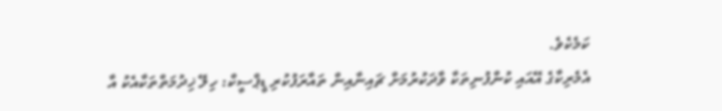ކަމެކެވެ.
އެމެރިކާގެ އޭއައި ކުންފުނިތަކާ ވާދަކުރުމަށް ޗައިނާއިން ތައާރަފުކުރި ޑީޕްސީކް: ހިލޭ ޚިދުމަތްތަކާއެކު އާ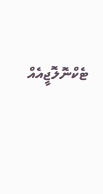ޓެކްނޮލޮޖީއެއް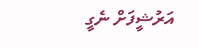އަރުޝީފަށް ނެގީ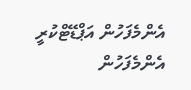އެންމެފަހުން އަޕްޑޭޓްކުރީ
އެންމެފަހުން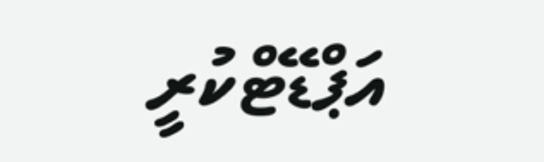އަޕްޑޭޓްކުރީ